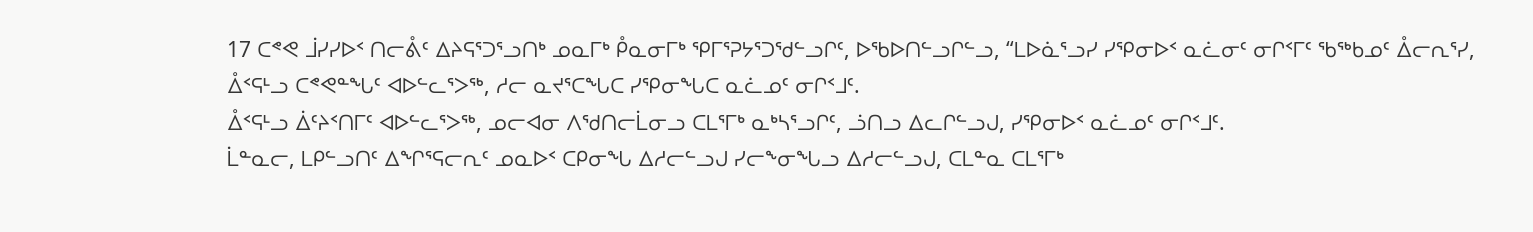17 ᑕᕝᕙ ᒨᓯᓯᐅᑉ ᑎᓕᕔᑦ ᐃᔨᕋᕐᑐᕐᓗᑎᒃ ᓄᓇᒥᒃ ᑬᓇᓂᒥᒃ ᕿᒥᕐᕈᔭᕐᑐᖁᓪᓗᒋᑦ, ᐅᖃᐅᑎᓪᓗᒋᓪᓗ, “ᒪᐅᓈᕐᓗᓯ ᓯᕿᓂᐅᑉ ᓇᓛᓂᑦ ᓂᒋᑉᒥᑦ ᖃᖅᑲᓄᑦ ᐂᓕᕆᕐᓯ,
ᐂᑉᕋᒻᓗ ᑕᕝᕙᓐᖓᑦ ᐊᐅᓪᓚᕐᐳᖅ, ᓱᓕ ᓇᔪᕐᑕᖓᑕ ᓯᕿᓂᖓᑕ ᓇᓛᓄᑦ ᓂᒋᑉᒧᑦ.
ᐂᑉᕋᒻᓗ ᐄᑦᔨᑉᑎᒥᑦ ᐊᐅᓪᓚᕐᐳᖅ, ᓄᓕᐊᓂ ᐱᖁᑎᓕᒫᓂᓗ ᑕᒪᕐᒥᒃ ᓇᒃᓴᕐᓗᒋᑦ, ᓘᑎᓗ ᐃᓚᒋᓪᓗᒍ, ᓯᕿᓂᐅᑉ ᓇᓛᓄᑦ ᓂᒋᑉᒧᑦ.
ᒫᓐᓇᓕ, ᒪᑭᓪᓗᑎᑦ ᐃᖏᕐᕋᓕᕆᑦ ᓄᓇᐅᑉ ᑕᑭᓂᖓ ᐃᓱᓕᓪᓗᒍ ᓯᓕᖕᓂᖓᓗ ᐃᓱᓕᓪᓗᒍ, ᑕᒪᓐᓇ ᑕᒪᕐᒥᒃ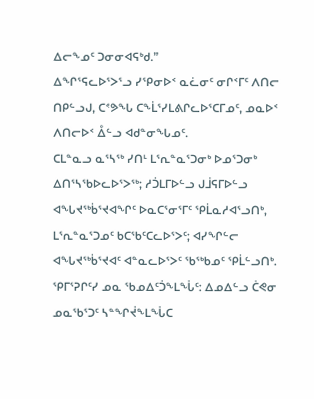ᐃᓕᖕᓄᑦ ᑐᓂᓂᐊᕋᒃᑯ.”
ᐃᖏᕐᕋᓚᐅᕐᐳᕐᓗ ᓯᕿᓂᐅᑉ ᓇᓛᓂᑦ ᓂᒋᑉᒥᑦ ᐱᑎᓕ ᑎᑭᓪᓗᒍ, ᑕᕝᕗᖓ ᑕᖕᒫᕐᓯᒪᕕᒋᓚᐅᕐᑕᒥᓄᑦ, ᓄᓇᐅᑉ ᐱᑎᓕᐅᑉ ᐂᓪᓗ ᐊᑯᓐᓂᖓᓄᑦ.
ᑕᒪᓐᓇᓗ ᓇᕐᓴᖅ ᓯᑎᒻ ᒪᕐᕆᓐᓇᕐᑐᓂᒃ ᐅᓄᕐᑐᓂᒃ ᐃᑎᕐᓴᖃᐅᓚᐅᕐᐳᖅ; ᓱᑑᒪᒥᐅᓪᓗ ᒍᒨᕋᒥᐅᓪᓗ ᐊᖓᔪᖅᑳᕐᔪᐊᖏᑦ ᐅᓇᑕᕐᓂᕐᒥᑦ ᕿᒫᓇᓱᐊᕐᓗᑎᒃ, ᒪᕐᕆᓐᓇᕐᑐᓄᑦ ᑲᑕᖃᑦᑕᓚᐅᕐᐳᑦ; ᐊᓯᖏᓪᓕ ᐊᖓᔪᖅᑳᕐᔪᐊᑦ ᐊᓐᓇᓚᐅᕐᐳᑦ ᖃᖅᑲᓄᑦ ᕿᒫᓪᓗᑎᒃ.
ᕿᒥᕐᕈᒋᑦᓯ ᓄᓇ ᖃᓄᐃᑦᑑᖕᒪᖔᑦ: ᐃᓄᐃᓪᓗ ᑖᕙᓂ ᓄᓇᖃᕐᑐᑦ ᓴᓐᖏᔫᖕᒪᖔᑕ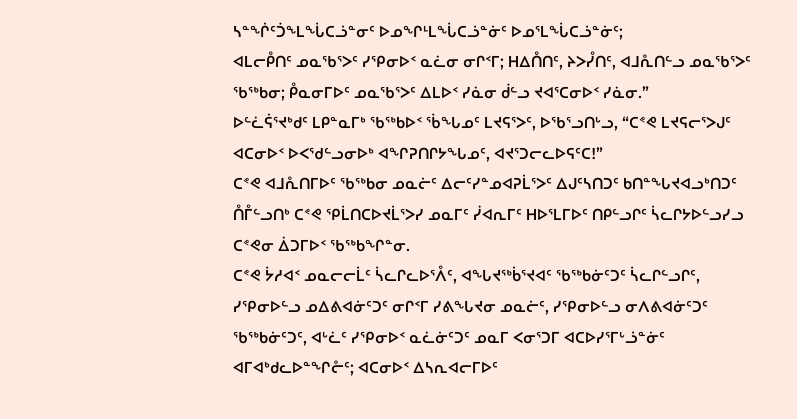ᓴᓐᖐᑦᑑᖕᒪᖔᑕᓘᓐᓂᑦ ᐅᓄᖏᒻᒪᖔᑕᓘᓐᓃᑦ ᐅᓄᕐᒪᖔᑕᓘᓐᓃᑦ;
ᐊᒪᓕᑬᑎᑦ ᓄᓇᖃᕐᐳᑦ ᓯᕿᓂᐅᑉ ᓇᓛᓂ ᓂᒋᑉᒥ; ᕼᐃᑍᑎᑦ, ᔨᐳᓮᑎᑦ, ᐊᒧᕅᑎᓪᓗ ᓄᓇᖃᕐᐳᑦ ᖃᖅᑲᓂ; ᑬᓇᓂᒥᐅᑦ ᓄᓇᖃᕐᐳᑦ ᐃᒪᐅᑉ ᓯᓈᓂ ᑰᓪᓗ ᔪᐊᕐᑕᓂᐅᑉ ᓯᓈᓂ.”
ᐅᓪᓛᕌᕐᔪᒃᑯᑦ ᒪᑭᓐᓇᒥᒃ ᖃᖅᑲᐅᑉ ᖄᖓᓄᑦ ᒪᔪᕋᕐᐳᑦ, ᐅᖃᕐᓗᑎᒡᓗ, “ᑕᕝᕙ ᒪᔪᕋᓕᕐᐳᒍᑦ ᐊᑕᓂᐅᑉ ᐅᐸᖁᓪᓗᓂᐅᒃ ᐊᖏᕈᑎᒋᔭᖓᓄᑦ, ᐊᔪᕐᑐᓕᓚᐅᕋᑦᑕ!”
ᑕᕝᕙ ᐊᒧᕅᑎᒥᐅᑦ ᖃᖅᑲᓂ ᓄᓇᓖᑦ ᐃᓕᑦᓯᓐᓄᐊᕈᒫᕐᐳᑦ ᐃᒍᑦᓴᑎᑐᑦ ᑲᑎᓐᖓᔪᐊᓗᒃᑎᑐᑦ ᑍᒤᓪᓗᑎᒃ ᑕᕝᕙ ᕿᒫᑎᑕᐅᔪᒫᕐᐳᓯ ᓄᓇᒥᑦ ᓰᐊᕆᒥᑦ ᕼᐅᕐᒪᒥᐅᑦ ᑎᑭᓪᓗᒋᑦ ᓵᓚᒋᔭᐅᓪᓗᓯᓗ ᑕᕝᕙᓂ ᐄᑐᒥᐅᑉ ᖃᖅᑲᖏᓐᓂ.
ᑕᕝᕙ ᔮᓱᐊᑉ ᓄᓇᓕᓕᒫᑦ ᓵᓚᒋᓚᐅᕐᐰᑦ, ᐊᖓᔪᖅᑳᕐᔪᐊᑦ ᖃᖅᑲᓃᑦᑐᑦ ᓵᓚᒋᓪᓗᒋᑦ, ᓯᕿᓂᐅᓪᓗ ᓄᐃᕕᐊᓃᑦᑐᑦ ᓂᒋᑉᒥ ᓯᕕᖓᔪᓂ ᓄᓇᓖᑦ, ᓯᕿᓂᐅᓪᓗ ᓂᐱᕕᐊᓃᑦᑐᑦ ᖃᖅᑲᓃᑦᑐᑦ, ᐊᒡᓛᑦ ᓯᕿᓂᐅᑉ ᓇᓛᓃᑦᑐᑦ ᓄᓇᒥ ᐸᓂᕐᑐᒥ ᐊᑕᐅᓯᕐᒥᒡᓘᓐᓃᑦ ᐊᒥᐊᒃᑯᓚᐅᓐᖏᓔᑦ; ᐊᑕᓂᐅᑉ ᐃᓴᕆᐊᓕᒥᐅᑦ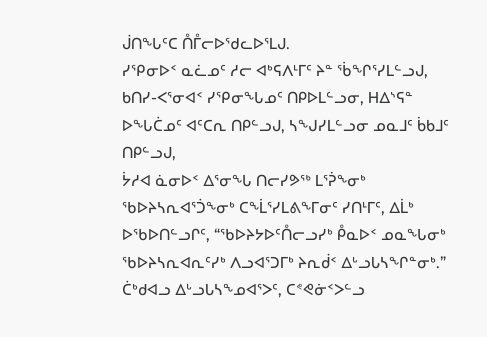ᒎᑎᖓᑦᑕ ᑍᒤᓕᐅᖁᓚᐅᕐᒪᒍ.
ᓯᕿᓂᐅᑉ ᓇᓛᓄᑦ ᓱᓕ ᐊᒃᕋᐱᒻᒥᑦ ᔨᓐ ᖄᖏᕐᓯᒪᓪᓗᒍ, ᑲᑎᓯ-ᐸᕐᓂᐊᑉ ᓯᕿᓂᖓᓄᑦ ᑎᑭᐅᒪᓪᓗᓂ, ᕼᐃᔅᕋᓐ ᐅᖓᑖᓄᑦ ᐊᑦᑕᕆ ᑎᑭᓪᓗᒍ, ᓴᖑᓯᒪᓪᓗᓂ ᓄᓇᒧᑦ ᑳᑲᒧᑦ ᑎᑭᓪᓗᒍ,
ᔮᓱᐊ ᓈᓂᐅᑉ ᐃᕐᓂᖓ ᑎᓕᓯᕗᖅ ᒪᕐᕉᖕᓂᒃ ᖃᐅᔨᓴᕆᐊᕐᑑᖕᓂᒃ ᑕᖕᒫᕐᓯᒪᕕᖕᒥᓂᑦ ᓯᑎᒻᒥᑦ, ᐃᒫᒃ ᐅᖃᐅᑎᓪᓗᒋᑦ, “ᖃᐅᔨᔭᐅᑦᑍᓕᓗᓯᒃ ᑬᓇᐅᑉ ᓄᓇᖓᓂᒃ ᖃᐅᔨᓴᕆᐊᕆᑦᓯᒃ ᐱᓗᐊᕐᑐᒥᒃ ᔨᕆᑰᑉ ᐃᒡᓗᒐᓴᖏᓐᓂᒃ.” ᑖᒃᑯᐊᓗ ᐃᒡᓗᒐᓴᖕᓄᐊᕐᐳᑦ, ᑕᕝᕙᓃᑉᐳᓪᓗ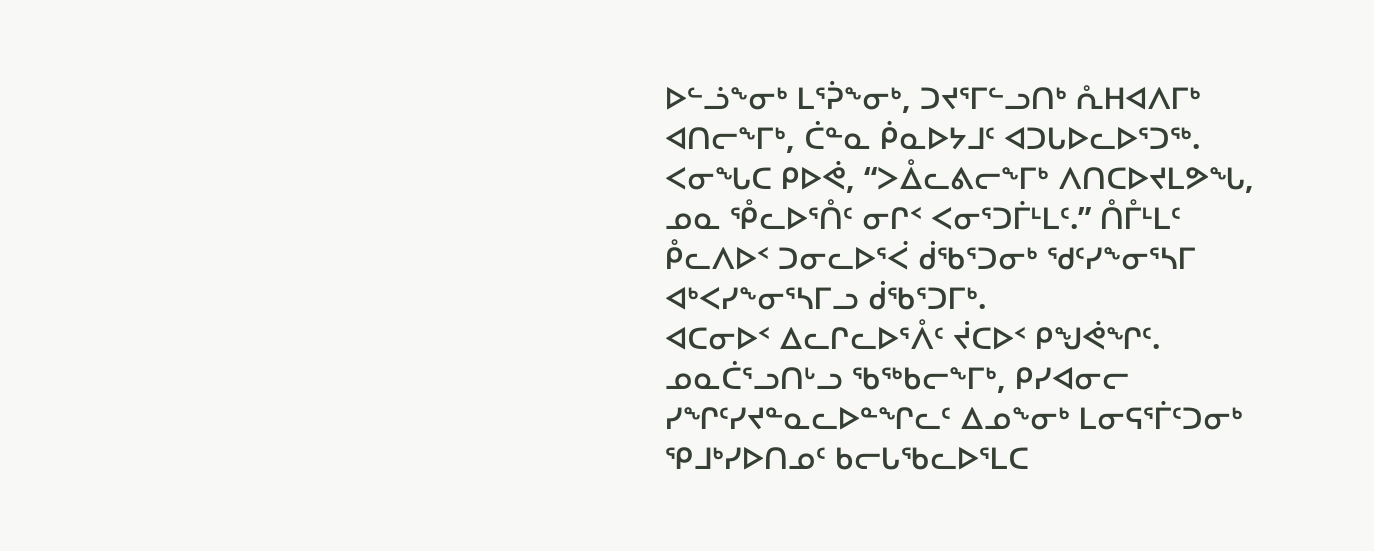ᐅᓪᓘᖕᓂᒃ ᒪᕐᕉᖕᓂᒃ, ᑐᔪᕐᒥᓪᓗᑎᒃ ᕅᕼᐊᐱᒥᒃ ᐊᑎᓕᖕᒥᒃ, ᑖᓐᓇ ᑮᓇᐅᔭᒧᑦ ᐊᑐᒐᐅᓚᐅᕐᑐᖅ.
ᐸᓂᖓᑕ ᑭᐅᕚ, “ᐳᐂᓚᕕᓕᖕᒥᒃ ᐱᑎᑕᐅᔪᒪᕗᖓ, ᓄᓇ ᕾᓚᐅᕐᑍᑦ ᓂᒋᑉ ᐸᓂᕐᑐᒦᒻᒪᑦ.” ᑍᒤᒻᒪᑦ ᑬᓚᐱᐅᑉ ᑐᓂᓚᐅᕐᐹ ᑰᖃᕐᑐᓂᒃ ᖁᑦᓯᖕᓂᕐᓴᒥ ᐊᒃᐸᓯᖕᓂᕐᓴᒥᓗ ᑰᖃᕐᑐᒥᒃ.
ᐊᑕᓂᐅᑉ ᐃᓚᒋᓚᐅᕐᐰᑦ ᔫᑕᐅᑉ ᑭᖑᕚᖏᑦ. ᓄᓇᑖᕐᓗᑎᒡᓗ ᖃᖅᑲᓕᖕᒥᒃ, ᑭᓯᐊᓂᓕ ᓯᖏᑦᓯᔪᓐᓇᓚᐅᓐᖏᓚᑦ ᐃᓄᖕᓂᒃ ᒪᓂᕋᕐᒦᑦᑐᓂᒃ ᕿᒧᒃᓯᐅᑎᓄᑦ ᑲᓕᒐᖃᓚᐅᕐᒪᑕ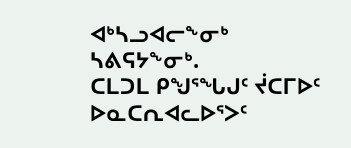ᐊᒃᓴᓗᐊᓕᖕᓂᒃ ᓴᕕᕋᔭᖕᓂᒃ.
ᑕᒪᑐᒪ ᑭᖑᕐᖓᒍᑦ ᔫᑕᒥᐅᑦ ᐅᓇᑕᕆᐊᓚᐅᕐᐳᑦ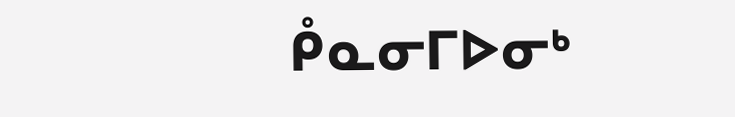ᑬᓇᓂᒥᐅᓂᒃ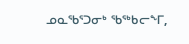ᓄᓇᖃᕐᑐᓂᒃ ᖃᖅᑲᓕᖕᒥ,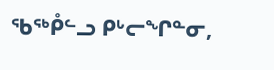ᖃᖅᑬᓪᓗ ᑭᒡᓕᖏᓐᓂ,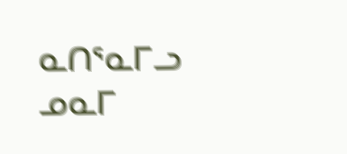ᓇᑎᕐᓇᒥᓗ ᓄᓇᒥ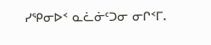ᓯᕿᓂᐅᑉ ᓇᓛᓃᑦᑐᓂ ᓂᒋᑉᒥ.